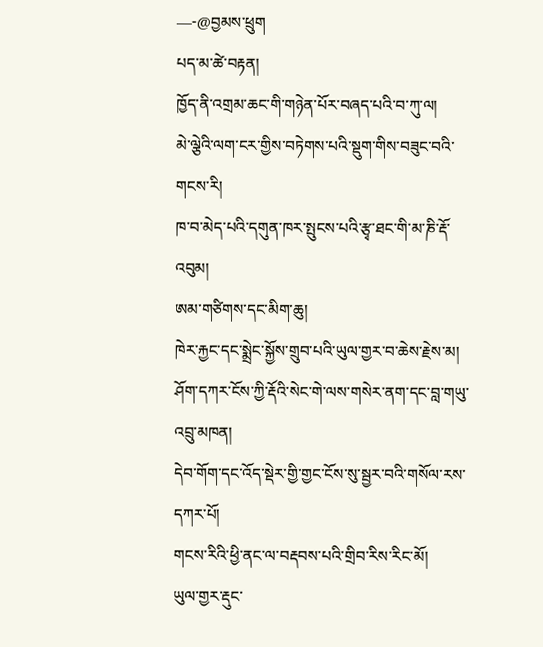—-@བྱམས་ཕྲུག
པད་མ་ཚེ་བརྟན།
ཁྱོད་ནི་འགྲམ་ཆང་གི་གཉེན་པོར་བཞད་པའི་བ་ཀུ་ལ།
མེ་ལྕེའི་ལག་ངར་གྱིས་བཏེགས་པའི་སྡུག་གིས་བཟུང་བའི་གངས་རི།
ཁ་བ་མེད་པའི་དགུན་ཁར་སྤུངས་པའི་རྩྭ་ཐང་གི་མ་ཎི་རྡོ་འབུམ།
ཨམ་གཙིགས་དང་མིག་ཆུ།
ཁེར་རྐྱང་དང་སྨྲེང་སྐྱོས་གྲུབ་པའི་ཡུལ་གྱར་བ་ཆེས་རྗེས་མ།
ཤོག་དཀར་ངོས་ཀྱི་རྡོའི་སེང་གེ་ལས་གསེར་ནག་དང་བླ་གཡུ་འབྲུ་མཁན།
དེབ་གོག་དང་འོད་སྡེར་གྱི་གྱང་ངོས་སུ་སྦྱར་བའི་གསོལ་རས་དཀར་པོ།
གངས་རིའི་ཕྱི་ནང་ལ་བརྡབས་པའི་གྲིབ་རིས་རིང་མོ།
ཡུལ་གྱར་རྡུང་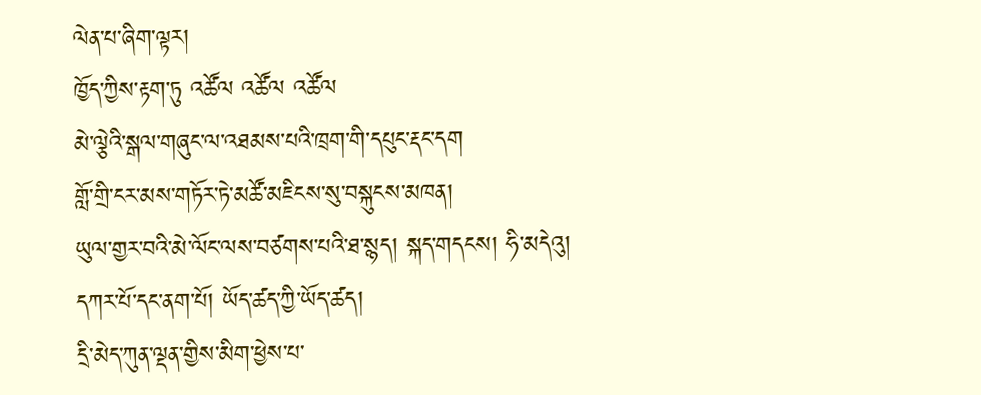ལེན་པ་ཞིག་ལྟར།
ཁྱོད་ཀྱིས་རྟག་ཏུ འཚོལ འཚོལ འཚོལ
མེ་ལྕེའི་སྒལ་གཞུང་ལ་འཐམས་པའི་ཁྲག་གི་དཔུང་རྡང་དག
གློ་གྲི་ངར་མས་གཏོར་ཏེ་མཚོ་མཇིངས་སུ་བསྐུངས་མཁན།
ཡུལ་གྱར་བའི་མེ་ལོང་ལས་བཙགས་པའི་ཐ་སྙད། སྐད་གདངས། ཧི་མདེའུ།
དཀར་པོ་དང་ནག་པོ། ཡོད་ཚད་ཀྱི་ཡོད་ཚད།
དྲི་མེད་ཀུན་ལྡན་གྱིས་མིག་ཕྱེས་པ་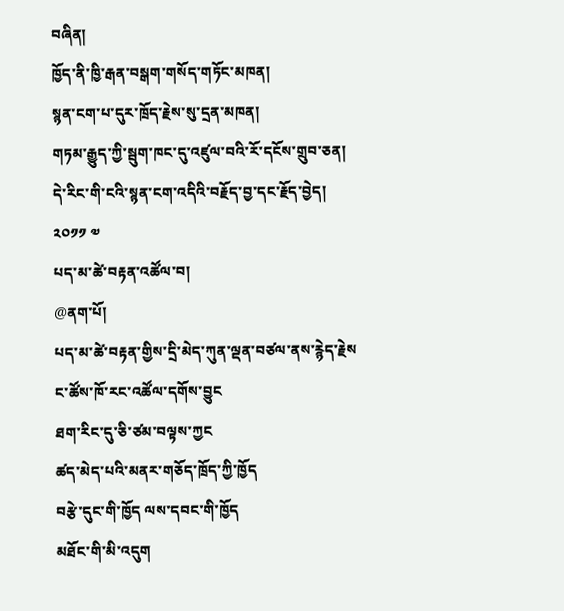བཞིན།
ཁྱོད་ནི་ཁྱི་རྒན་བསྒག་གསོད་གཏོང་མཁན།
སྙན་ངག་པ་དུར་ཁྲོད་རྗེས་སུ་དྲན་མཁན།
གཏམ་རྒྱུད་ཀྱི་སྦུག་ཁང་དུ་འཛུལ་བའི་རོ་དངོས་གྲུབ་ཅན།
དེ་རིང་གི་ངའི་སྙན་ངག་འདིའི་བརྗོད་བྱ་དང་རྗོད་བྱེད།
༢༠༡༡ ༧
པད་མ་ཚེ་བརྟན་འཚོལ་བ།
@ནག་པོ།
པད་མ་ཚེ་བརྟན་གྱིས་དྲི་མེད་ཀུན་ལྡན་བཙལ་ནས་རྙེད་རྗེས
ང་ཚོས་ཁོ་རང་འཚོལ་དགོས་བྱུང
ཐག་རིང་དུ་ཅི་ཙམ་བལྟས་ཀྱང
ཚད་མེད་པའི་མནར་གཅོད་ཁྲོད་ཀྱི་ཁྱོད
བརྩེ་དུང་གི་ཁྱོད ལས་དབང་གི་ཁྱོད
མཐོང་གི་མི་འདུག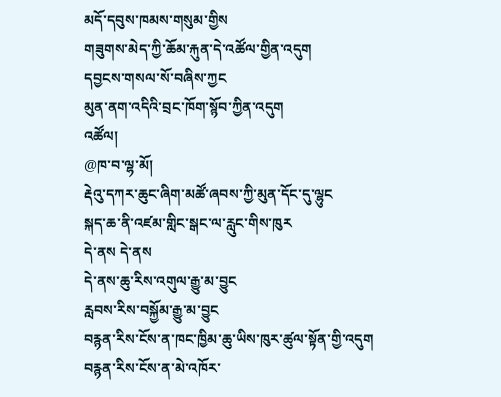མདོ་དབུས་ཁམས་གསུམ་གྱིས
གཟུགས་མེད་ཀྱི་ཆོམ་རྐུན་དེ་འཚོལ་གྱིན་འདུག
དབྱངས་གསལ་སོ་བཞིས་ཀྱང
མུན་ནག་འདིའི་བྲང་ཁོག་སྙོབ་ཀྱིན་འདུག
འཚོལ།
@ཁ་བ་ལྷ་མོ།
རྡེའུ་དཀར་ཆུང་ཞིག་མཚོ་ཞབས་ཀྱི་མུན་དོང་དུ་ལྷུང
སྐད་ཆ་ནི་འཛམ་གླིང་སྒང་ལ་རླུང་གིས་ཁུར
དེ་ནས དེ་ནས
དེ་ནས་ཆུ་རིས་འགུལ་རྒྱུ་མ་བྱུང
རླབས་རིས་བསྐྱོམ་རྒྱུ་མ་བྱུང
བརྙན་རིས་ངོས་ན་ཁང་ཁྱིམ་ཆུ་ཡིས་ཁུར་ཚུལ་སྟོན་གྱི་འདུག
བརྙན་རིས་ངོས་ན་མེ་འཁོར་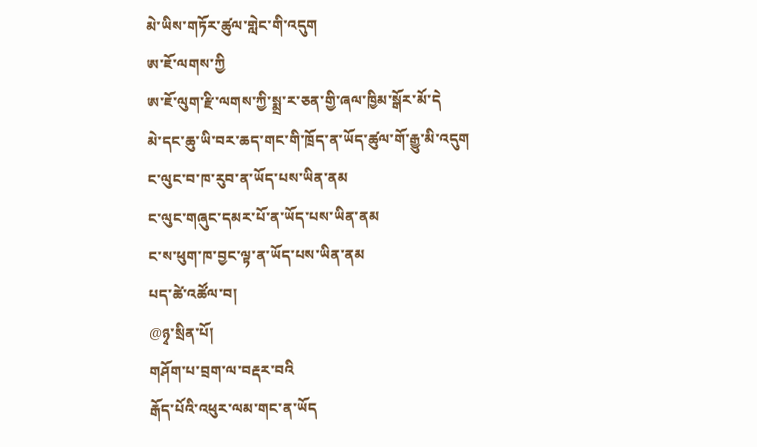མེ་ཡིས་གཏོར་ཚུལ་གླེང་གི་འདུག
ཨ་ཇོ་ལགས་ཀྱི
ཨ་ཇོ་ལུག་རྫི་ལགས་ཀྱི་སྨྲ་ར་ཅན་གྱི་ཞལ་ཁྱིམ་སྒོར་མོ་དེ
མེ་དང་ཆུ་ཡི་བར་ཆད་གང་གི་ཁྲོད་ན་ཡོད་ཚུལ་གོ་རྒྱུ་མི་འདུག
ང་ལུང་བ་ཁ་རུབ་ན་ཡོད་པས་ཡིན་ནམ
ང་ལུང་གཞུང་དམར་པོ་ན་ཡོད་པས་ཡིན་ནམ
ང་ས་ཕུག་ཁ་བྱང་ལྟ་ན་ཡོད་པས་ཡིན་ནམ
པད་ཚེ་འཚོལ་བ།
@ཉྭ་སྲིན་པོ།
གཤོག་པ་བྲག་ལ་བརྡར་བའི
རྒོད་པོའི་འཕུར་ལམ་གང་ན་ཡོད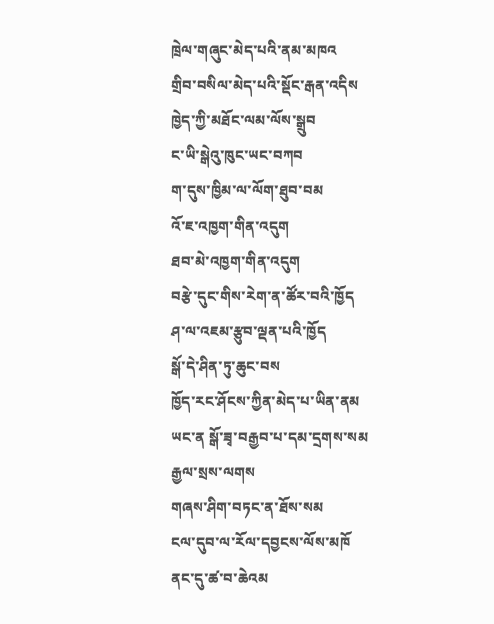ཁྲེལ་གཞུང་མེད་པའི་ནམ་མཁའ
གྲིབ་བསིལ་མེད་པའི་སྡོང་རྒན་འདིས
ཁྱེད་ཀྱི་མཐོང་ལམ་ལོས་སྒྲུབ
ང་ཡི་སྒེའུ་ཁུང་ཡང་བཀབ
ག་དུས་ཁྱིམ་ལ་ལོག་ཐུབ་བམ
འོ་ཇ་འཁྱག་གིན་འདུག
ཐབ་མེ་འཁྱག་གིན་འདུག
བརྩེ་དུང་གིས་རེག་ན་ཚོར་བའི་ཁྱོད
ཤ་ལ་འཇམ་རྩུབ་ལྡན་པའི་ཁྱོད
སྒོ་དེ་ཤིན་ཏུ་ཆུང་བས
ཁྱོད་རང་ཤོངས་ཀྱིན་མེད་པ་ཡིན་ནམ
ཡང་ན སྒོ་ཟྭ་བརྒྱབ་པ་དམ་དྲགས་སམ
རྒྱལ་སྲས་ལགས
གཞས་ཤིག་བཏང་ན་ཐོས་སམ
ངལ་དུབ་ལ་རོལ་དབྱངས་ལོས་མཁོ
ནང་དུ་ཚ་བ་ཆེའམ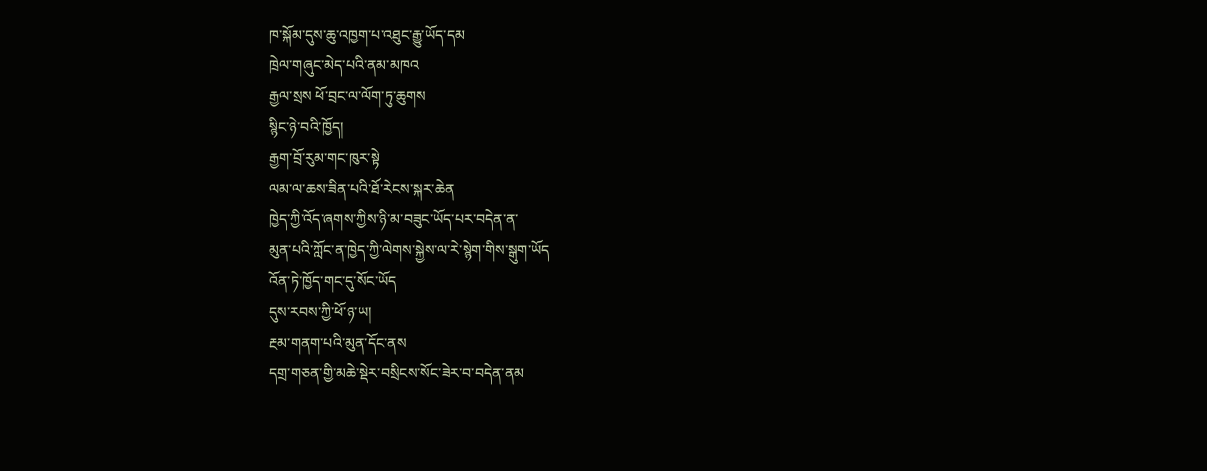ཁ་སྐོམ་དུས་ཆུ་འཁྱག་པ་འཐུང་རྒྱུ་ཡོད་དམ
ཁྲེལ་གཞུང་མེད་པའི་ནམ་མཁའ
རྒྱལ་སྲས ཕོ་བྲང་ལ་ལོག་ཏུ་ཆུགས
སྙིང་ཉེ་བའི་ཁྱོད།
རྒྱག་བྲོ་རུམ་གང་ཁུར་སྟེ
ལམ་ལ་ཆས་ཟིན་པའི་ཐོ་རེངས་སྐར་ཆེན
ཁྱེད་ཀྱི་འོད་ཞགས་ཀྱིས་ཉི་མ་བཟུང་ཡོད་པར་བདེན་ན་
མུན་པའི་ཀློང་ན་ཁྱེད་ཀྱི་ལེགས་སྐྱེས་ལ་རེ་སྙེག་གིས་སྒུག་ཡོད
འོན་ཏེ་ཁྱོད་གང་དུ་སོང་ཡོད
དུས་རབས་ཀྱི་ཕོ་ཉ་ཡ།
རྔམ་གནག་པའི་མུན་དོང་ནས
དགྲ་གཅན་གྱི་མཆེ་སྡེར་བསྲིངས་སོང་ཟེར་བ་བདེན་ནམ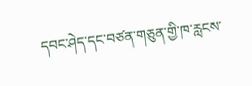དབང་ཤེད་དང་བཙན་གཅུན་གྱི་ཁ་རླངས་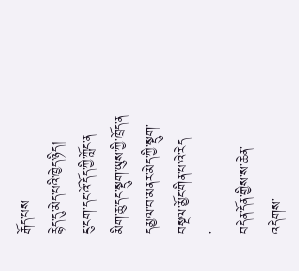རྒོད་པས
རྙེད་དུ་མེད་པའི་ཁྱེད་ཉིད།
ངུ་ངག་དང་འོ་དོད་ཀྱི་ཀློང་ན
མིག་ཆུ་དང་སྡུག་ཡུས་ཀྱི་ཁྲོད་ན
དམྱལ་བ་མནར་མེད་ཀྱི་སྡུག་བསྔལ་མྱོང་གིན་པ་འེ་རེད
་
བདེན་དོན་གྱིས་ས་ཆེན་འདེགས་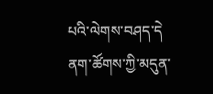པའི་ལེགས་བཤད་དེ
ནག་ཚོགས་ཀྱི་མདུན་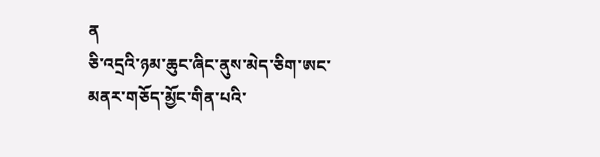ན
ཅི་འདྲའི་ཉམ་ཆུང་ཞིང་ནུས་མེད་ཅིག་ཨང་
མནར་གཅོད་མྱོང་གིན་པའི་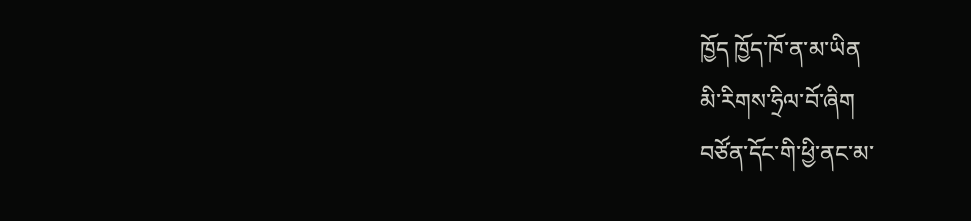ཁྱོད ཁྱོད་ཁོ་ན་མ་ཡིན
མི་རིགས་ཧྲིལ་བོ་ཞིག
བཙོན་དོང་གི་ཕྱི་ནང་མ་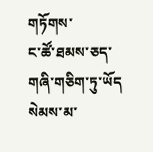གཏོགས་
ང་ཚོ་ཐམས་ཅད་གཞི་གཅིག་ཏུ་ཡོད
སེམས་མ་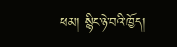ཕམ། སྙིང་ཉེ་བའི་ཁྱོད།